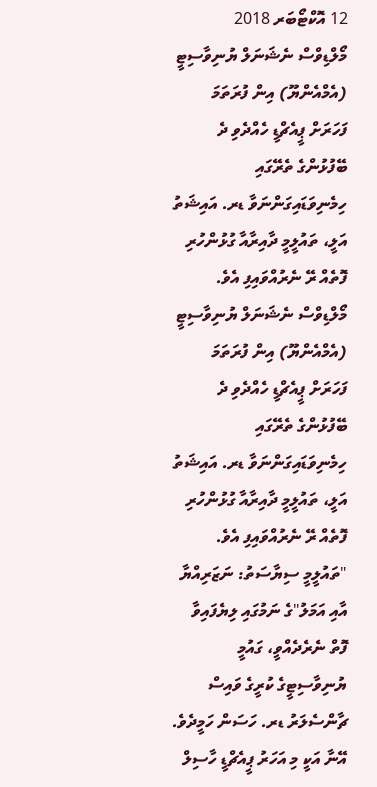12 އޮކްޓޯބަރ 2018
މޯލްޑިވްސް ނެޝަނަލް ޔުނިވާސިޓީ (އެމްއެންޔޫ) އިން ފުރަތަމަ ފަހަރަށް ޕީއެޗްޑީ ހެއްދެވި ދެ ބޭފުޅުންގެ ތެރޭގައި ހިމެނިވަޑައިގަންނަވާ ޑރ. އައިޝަތު އަލީ، ތައުލީމީ ދާއިރާއާ ގުޅުންހުރި ފޮތެއް ރޭ ނެރުއްވައިފި އެވެ.
މޯލްޑިވްސް ނެޝަނަލް ޔުނިވާސިޓީ (އެމްއެންޔޫ) އިން ފުރަތަމަ ފަހަރަށް ޕީއެޗްޑީ ހެއްދެވި ދެ ބޭފުޅުންގެ ތެރޭގައި ހިމެނިވަޑައިގަންނަވާ ޑރ. އައިޝަތު އަލީ، ތައުލީމީ ދާއިރާއާ ގުޅުންހުރި ފޮތެއް ރޭ ނެރުއްވައިފި އެވެ.
"ތައުލީމީ ސިޔާސަތު: ނަޒަރިއްޔާ އާއި އަމަލު"ގެ ނަމުގައި ލިޔެފައިވާ ފޮތް ނެރެދެއްވީ، ގައުމީ ޔުނިވާސިޓީގެ ކުރީގެ ވައިސް ޗާންސެލަރު ޑރ. ހަސަން ހަމީދެވެ. އޭނާ އަކީ މި އަހަރު ޕީއެޗްޑީ ހާސިލް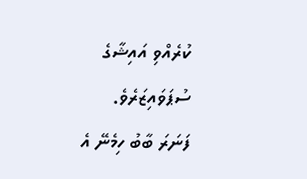ކުރެއްވި އައިޝާގެ ސުޕަވައިޒަރެވެ.
ފަނަރަ ބާބު ހިމެނޭ އެ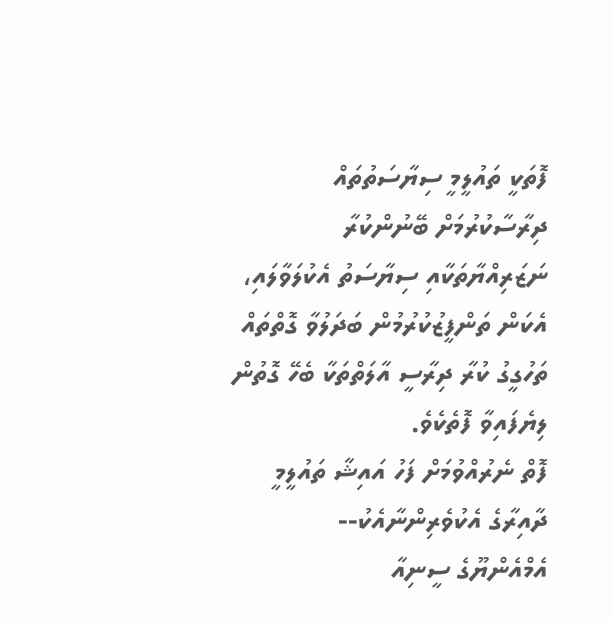ފޮތަކީ ތައުލީމީ ސިޔާސަތުތައް ދިރާސާކުރުމަށް ބޭނުންކުރާ ނަޒަރިއްޔާތަކާއި ސިޔާސަތު އެކުލަވާލައި، އެކަން ތަންފީޒުކުރުމުން ބަދަލުވާ ގޮތްތައް ތަހުގީގު ކުރާ ދިރާސީ އާލަތްތަކާ ބެހޭ ގޮތުން ލިޔެފައިވާ ފޮތެކެވެ.
ފޮތް ނެރުއްވުމަށް ފަހު އައިޝާ ތައުލީމީ ދާއިރާގެ އެކުވެރިންނާއެކު--
އެމްއެންޔޫގެ ސީނިއާ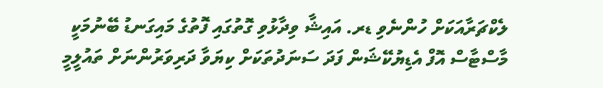ލެކްޗަރާއަކަށް ހުންނެވި ޑރ. އައިޝާ ވިދާޅުވި ގޮތުގައި ފޮތުގެ މައިގަނޑު ބޭނުމަކީ މާސްޓާސް އޮފް އެޑިޔުކޭޝަން ފަދަ ސަނަދުތަކަށް ކިޔަވާ ދަރިވަރުންނަށް ތައުލީމީ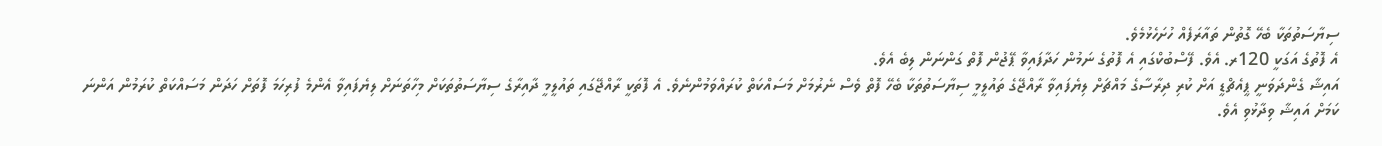ސިޔާސަތުތަކާ ބެހޭ ގޮތުން ތައާރަފެއް ހުށަހެޅުމެވެ.
އެ ފޮތުގެ އަގަކީ 120ރ. އެވެ. ފޭސްބުކްގައި އެ ފޮތުގެ ނަމުން ހަދާފައިވާ ޕޭޖުން ފޮތް ގަންނަން ލިބެ އެވެ.
އައިޝާ ގެންދަވަނީ ޕީއެޗްޑީ އަށް ކުރި ދިރާސާގެ މައްޗަށް ލިޔެފައިވާ ރާއްޖޭގެ ތައުލީމީ ސިޔާސަތުތަކާ ބެހޭ ފޮތް ވެސް ނެރުމަށް މަސައްކަތް ކުރައްވަމުންނެވެ. އެ ފޮތަކީ ރާއްޖޭގައި ތައުލީމީ ދާއިރާގެ ސިޔާސަތުތަކަށް މިހާތަނަށް ލިޔެފައިވާ އެންމެ ފުރިހަމަ ފޮތަށް ހަދަން މަސައްކަތް ކުރަމުން އަންނަ ކަމަށް އައިޝާ ވިދާޅުވި އެވެ.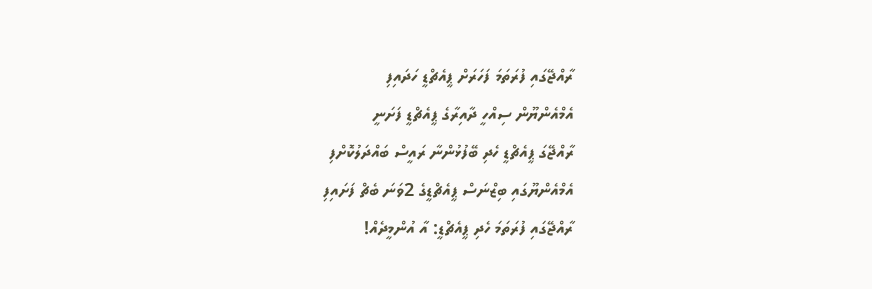ރާއްޖޭގައި ފުރަތަމަ ފަހަރަށް ޕީއެޗްޑީ ހަދައިފި
އެމްއެންޔޫން ސިއްހީ ދާއިރާގެ ޕީއެޗްޑީ ފަށަނީ
ރާއްޖޭގަ ޕީއެޗްޑީ ހެދި ބޭފުޅުންނާ ރައީސް ބައްދަލުކޮށްފި
އެމްއެންޔޫގައި ބިޒްނަސް ޕީއެޗްޑީގެ 2ވަނަ ބެޗް ފަށައިފި
ރާއްޖޭގައި ފުރަތަމަ ހެދި ޕީއެޗްޑީ: އާ އުންމީދެއް!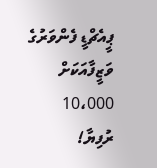ޕީއެޗްޑީ ފެންވަރުގެ ވަޒީފާއަކަށް 10،000 ރުފިޔާ!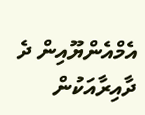އެމްއެންޔޫއިން ދެ ދާއިރާއަކުން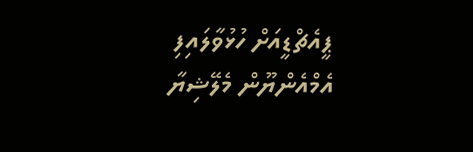ޕީއެޗްޑީއަށް ހުޅުވާލައިފި
އެމްއެންޔޫން މެލޭޝިޔާ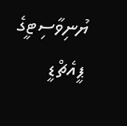ޔުނިވާސިޓީގެ ޕީއެޗްޑީ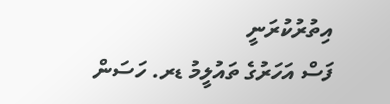އިތުރުކުރަނީ
ފަސް އަހަރުގެ ތައުލީމު ޑރ. ހަސަން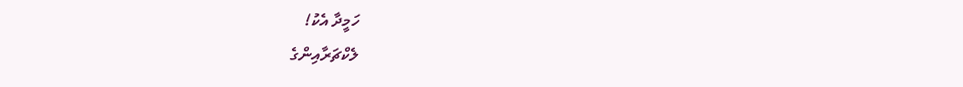ހަމީދާ އެކު!
ލެކްޗަރާއިންގެ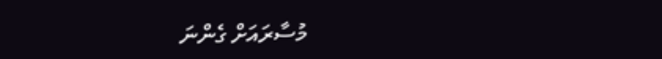މުސާރައަށް ގެންނަ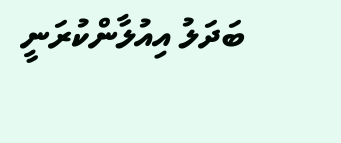ބަދަލު އިއުލާންކުރަނީ